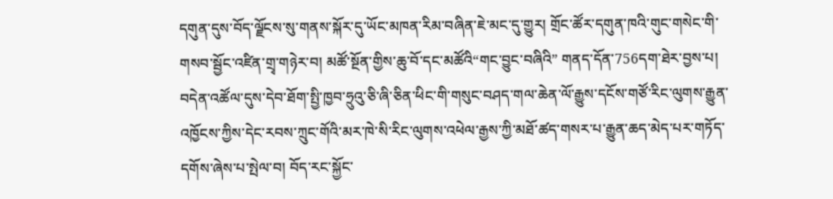དགུན་དུས་བོད་ལྗོངས་སུ་གནས་སྐོར་དུ་ཡོང་མཁན་རིམ་བཞིན་ཇེ་མང་དུ་གྱུར། གྲོང་ཚོར་དགུན་ཁའི་གུང་གསེང་གི་གསབ་སྦྱོང་འཛིན་གྲྭ་གཉེར་བ། མཚོ་སྔོན་གྱིས་ཆུ་བོ་དང་མཚོའི“གང་བྱུང་བཞིའི” གནད་དོན་756དག་ཐེར་བྱས་པ། བདེན་འཚོལ་དུས་དེབ་ཐོག་སྤྱི་ཁྱབ་ཧྲུའུ་ཅི་ཞི་ཅིན་ཕིང་གི་གསུང་བཤད་གལ་ཆེན་ལོ་རྒྱུས་དངོས་གཙོ་རིང་ལུགས་རྒྱུན་འཁྱོངས་ཀྱིས་དེང་རབས་ཀྲུང་གོའི་མར་ཁེ་སི་རིང་ལུགས་འཕེལ་རྒྱས་ཀྱི་མཐོ་ཚད་གསར་པ་རྒྱུན་ཆད་མེད་པར་གཏོད་དགོས་ཞེས་པ་སྤེལ་བ། བོད་རང་སྐྱོང་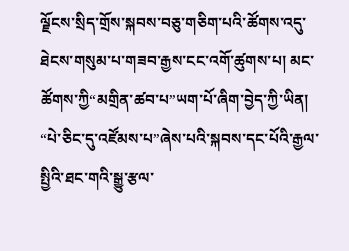ལྗོངས་སྲིད་གྲོས་སྐབས་བཅུ་གཅིག་པའི་ཚོགས་འདུ་ཐེངས་གསུམ་པ་གཟབ་རྒྱས་ངང་འགོ་ཚུགས་པ། མང་ཚོགས་ཀྱི“མགྲིན་ཚབ་པ”ཡག་པོ་ཞིག་བྱེད་ཀྱི་ཡིན། “པེ་ཅིང་དུ་འཛོམས་པ”ཞེས་པའི་སྐབས་དང་པོའི་རྒྱལ་སྤྱིའི་ཐང་གའི་སྒྱུ་རྩལ་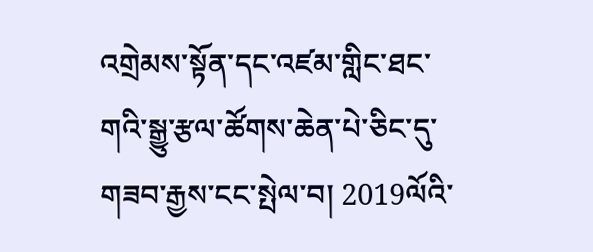འགྲེམས་སྟོན་དང་འཛམ་གླིང་ཐང་གའི་སྒྱུ་རྩལ་ཚོགས་ཆེན་པེ་ཅིང་དུ་གཟབ་རྒྱས་ངང་སྤེལ་བ། 2019ལོའི་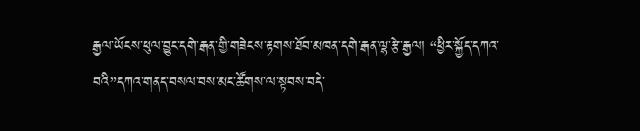རྒྱལ་ཡོངས་ཕུལ་བྱུང་དགེ་རྒན་གྱི་གཟེངས་རྟགས་ཐོབ་མཁན་དགེ་རྒན་ལྷ་རྩེ་རྒྱལ། “ཕྱིར་སྐྱོད་དཀའ་བའི”དཀའ་གནད་བསལ་བས་མང་ཚོགས་ལ་སྟབས་བདེ་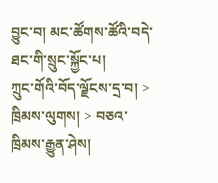བྱུང་བ། མང་ཚོགས་ཚོའི་བདེ་ཐང་གི་སྲུང་སྐྱོང་པ།
ཀྲུང་གོའི་བོད་ལྗོངས་དྲ་བ། > ཁྲིམས་ལུགས། > བཅའ་ཁྲིམས་རྒྱུན་ཤེས།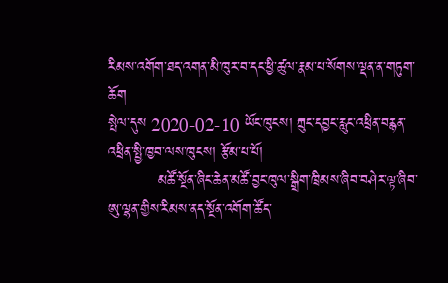རིམས་འགོག་ཐད་འགན་མི་ཁུར་བ་དང་ཕྱི་ཚུལ་རྣམ་པ་སོགས་ལྡན་ན་གཏུག་ཆོག
སྤེལ་དུས 2020-02-10 ཡོང་ཁུངས། ཀྲུང་དབྱང་རླུང་འཕྲིན་བརྙན་འཕྲིན་སྤྱི་ཁྱབ་ལས་ཁུངས། རྩོམ་པ་པོ།
          མཚོ་སྔོན་ཞིང་ཆེན་མཚོ་བྱང་ཁུལ་སྒྲིག་ཁྲིམས་ཞིབ་བཤེར་ལྟ་ཞིབ་ཨུ་ལྷན་གྱིས་རིམས་ནད་སྔོན་འགོག་ཚོད་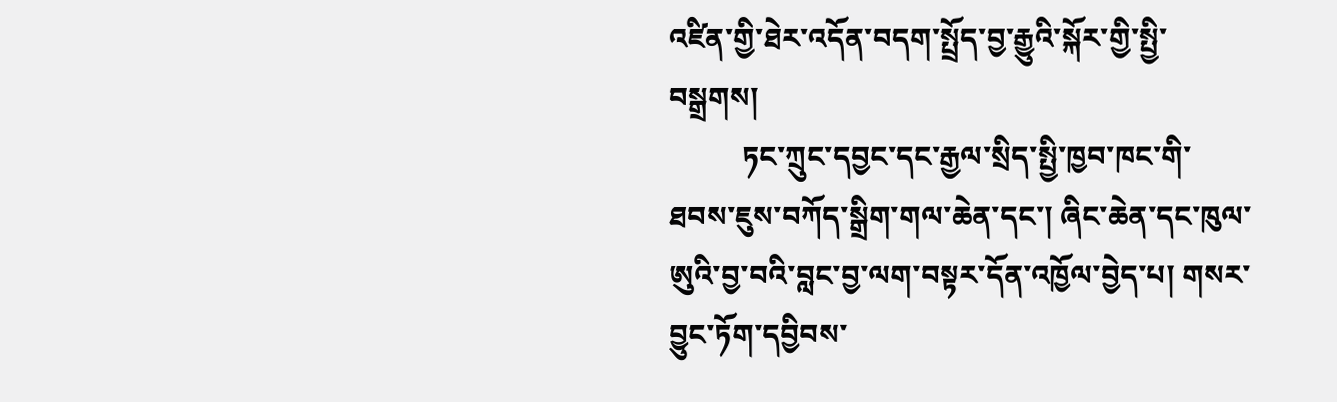འཛིན་གྱི་ཐེར་འདོན་བདག་སྤྲོད་བྱ་རྒྱུའི་སྐོར་གྱི་སྤྱི་བསྒྲགས།
          ཏང་ཀྲུང་དབྱང་དང་རྒྱལ་སྲིད་སྤྱི་ཁྱབ་ཁང་གི་ཐབས་ཇུས་བཀོད་སྒྲིག་གལ་ཆེན་དང་། ཞིང་ཆེན་དང་ཁུལ་ཨུའི་བྱ་བའི་བླང་བྱ་ལག་བསྟར་དོན་འཁྱོལ་བྱེད་པ། གསར་བྱུང་ཏོག་དབྱིབས་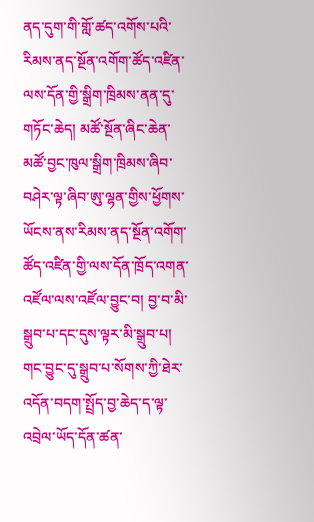ནད་དུག་གི་གློ་ཚད་འགོས་པའི་རིམས་ནད་སྔོན་འགོག་ཚོད་འཛིན་ལས་དོན་གྱི་སྒྲིག་ཁྲིམས་ནན་དུ་གཏོང་ཆེད། མཚོ་སྔོན་ཞིང་ཆེན་མཚོ་བྱང་ཁུལ་སྒྲིག་ཁྲིམས་ཞིབ་བཤེར་ལྟ་ཞིབ་ཨུ་ལྷན་གྱིས་ཕྱོགས་ཡོངས་ནས་རིམས་ནད་སྔོན་འགོག་ཚོད་འཛིན་གྱི་ལས་དོན་ཁྲོད་འགན་འཛོལ་ལས་འཛོལ་བྱུང་བ། བྱ་བ་མི་སྒྲུབ་པ་དང་དུས་ལྟར་མི་སྒྲུབ་པ། གང་བྱུང་དུ་སྒྲུབ་པ་སོགས་ཀྱི་ཐེར་འདོན་བདག་སྤྲོད་བྱ་ཆེད་ད་ལྟ་འབྲེལ་ཡོད་དོན་ཚན་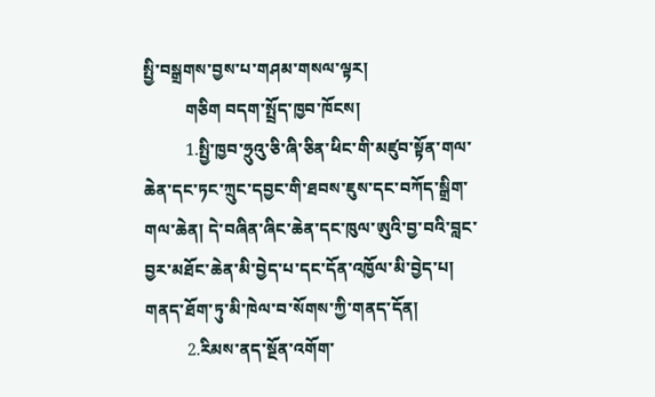སྤྱི་བསྒྲགས་བྱས་པ་གཤམ་གསལ་ལྟར།
          གཅིག བདག་སྤྲོད་ཁྱབ་ཁོངས།
          1.སྤྱི་ཁྱབ་ཧྲུའུ་ཅི་ཞི་ཅིན་ཕིང་གི་མཛུབ་སྟོན་གལ་ཆེན་དང་ཏང་ཀྲུང་དབྱང་གི་ཐབས་ཇུས་དང་བཀོད་སྒྲིག་གལ་ཆེན། དེ་བཞིན་ཞིང་ཆེན་དང་ཁུལ་ཨུའི་བྱ་བའི་བླང་བྱར་མཐོང་ཆེན་མི་བྱེད་པ་དང་དོན་འཁྱོལ་མི་བྱེད་པ། གནད་ཐོག་ཏུ་མི་ཁེལ་བ་སོགས་ཀྱི་གནད་དོན།
          2.རིམས་ནད་སྔོན་འགོག་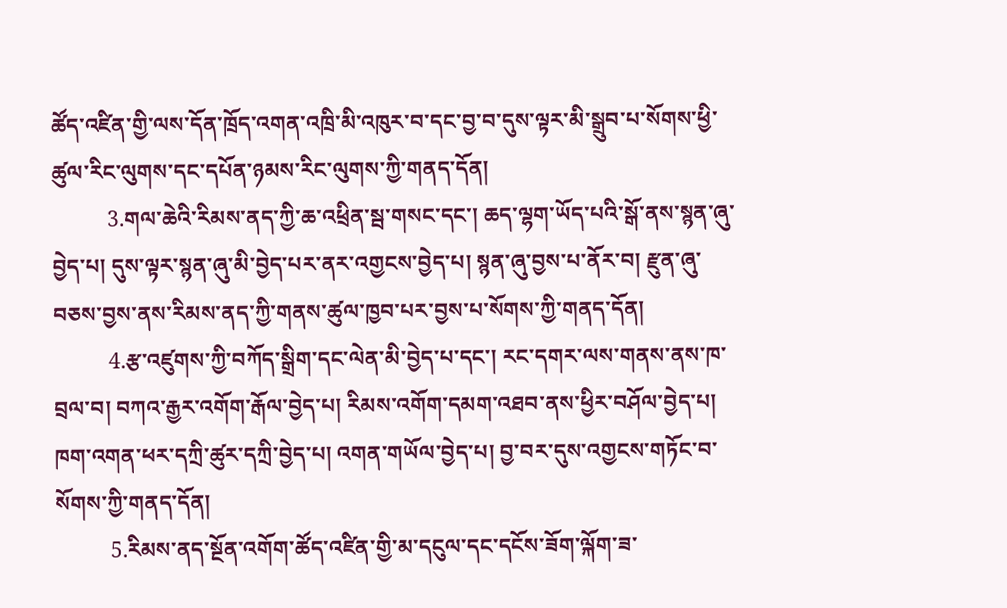ཚོད་འཛིན་གྱི་ལས་དོན་ཁྲོད་འགན་འཁྲི་མི་འཁུར་བ་དང་བྱ་བ་དུས་ལྟར་མི་སྒྲུབ་པ་སོགས་ཕྱི་ཚུལ་རིང་ལུགས་དང་དཔོན་ཉམས་རིང་ལུགས་ཀྱི་གནད་དོན།
          3.གལ་ཆེའི་རིམས་ནད་ཀྱི་ཆ་འཕྲིན་སྦ་གསང་དང་། ཆད་ལྷག་ཡོད་པའི་སྒོ་ནས་སྙན་ཞུ་བྱེད་པ། དུས་ལྟར་སྙན་ཞུ་མི་བྱེད་པར་ནར་འགྱངས་བྱེད་པ། སྙན་ཞུ་བྱས་པ་ནོར་བ། རྫུན་ཞུ་བཅས་བྱས་ནས་རིམས་ནད་ཀྱི་གནས་ཚུལ་ཁྱབ་པར་བྱས་པ་སོགས་ཀྱི་གནད་དོན།
          4.རྩ་འཛུགས་ཀྱི་བཀོད་སྒྲིག་དང་ལེན་མི་བྱེད་པ་དང་། རང་དགར་ལས་གནས་ནས་ཁ་བྲལ་བ། བཀའ་རྒྱར་འགོག་རྒོལ་བྱེད་པ། རིམས་འགོག་དམག་འཐབ་ནས་ཕྱིར་བཤོལ་བྱེད་པ། ཁག་འགན་ཕར་དཀྲི་ཚུར་དཀྲི་བྱེད་པ། འགན་གཡོལ་བྱེད་པ། བྱ་བར་དུས་འགྱངས་གཏོང་བ་སོགས་ཀྱི་གནད་དོན།
          5.རིམས་ནད་སྔོན་འགོག་ཚོད་འཛིན་གྱི་མ་དངུལ་དང་དངོས་ཟོག་ལྐོག་ཟ་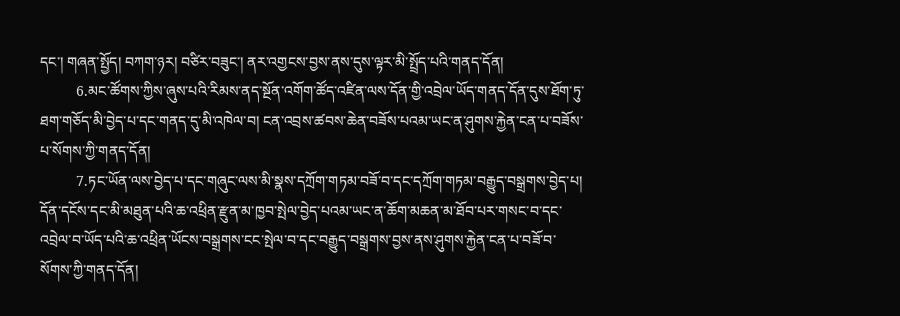དང་། གཞན་སྤྱོད། བཀག་ཉར། བཙིར་བཟུང་། ནར་འགྱངས་བྱས་ནས་དུས་ལྟར་མི་སྤྲོད་པའི་གནད་དོན།
          6.མང་ཚོགས་ཀྱིས་ཞུས་པའི་རིམས་ནད་སྔོན་འགོག་ཚོད་འཛིན་ལས་དོན་གྱི་འབྲེལ་ཡོད་གནད་དོན་དུས་ཐོག་ཏུ་ཐག་གཅོད་མི་བྱེད་པ་དང་གནད་དུ་མི་འཁེལ་བ། ངན་འབྲས་ཚབས་ཆེན་བཟོས་པའམ་ཡང་ན་ཤུགས་རྐྱེན་ངན་པ་བཟོས་པ་སོགས་ཀྱི་གནད་དོན།
          7.ཏང་ཡོན་ལས་བྱེད་པ་དང་གཞུང་ལས་མི་སྣས་དཀྲོག་གཏམ་བཟོ་བ་དང་དཀྲོག་གཏམ་བརྒྱུད་བསྒྲགས་བྱེད་པ། དོན་དངོས་དང་མི་མཐུན་པའི་ཆ་འཕྲིན་རྫུན་མ་ཁྱབ་སྤེལ་བྱེད་པའམ་ཡང་ན་ཆོག་མཆན་མ་ཐོབ་པར་གསང་བ་དང་འབྲེལ་བ་ཡོད་པའི་ཆ་འཕྲིན་ཡོངས་བསྒྲགས་ངང་སྤེལ་བ་དང་བརྒྱུད་བསྒྲགས་བྱས་ནས་ཤུགས་རྐྱེན་ངན་པ་བཟོ་བ་སོགས་ཀྱི་གནད་དོན།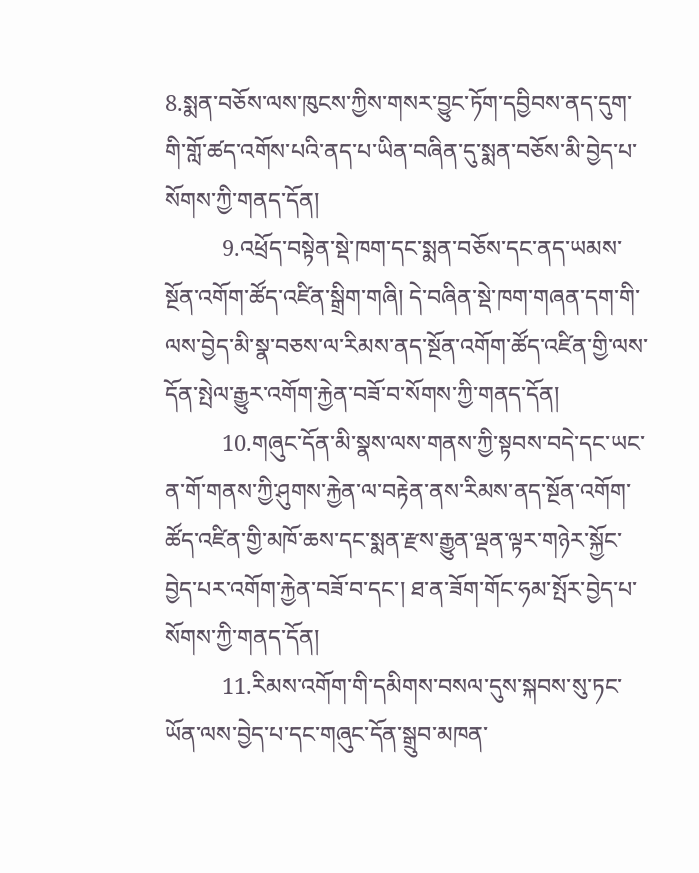8.སྨན་བཅོས་ལས་ཁུངས་ཀྱིས་གསར་བྱུང་ཏོག་དབྱིབས་ནད་དུག་གི་གློ་ཚད་འགོས་པའི་ནད་པ་ཡིན་བཞིན་དུ་སྨན་བཅོས་མི་བྱེད་པ་སོགས་ཀྱི་གནད་དོན།
          9.འཕྲོད་བསྟེན་སྡེ་ཁག་དང་སྨན་བཅོས་དང་ནད་ཡམས་སྔོན་འགོག་ཚོད་འཛིན་སྒྲིག་གཞི། དེ་བཞིན་སྡེ་ཁག་གཞན་དག་གི་ལས་བྱེད་མི་སྣ་བཅས་ལ་རིམས་ནད་སྔོན་འགོག་ཚོད་འཛིན་གྱི་ལས་དོན་སྤེལ་རྒྱུར་འགོག་རྐྱེན་བཟོ་བ་སོགས་ཀྱི་གནད་དོན།
          10.གཞུང་དོན་མི་སྣས་ལས་གནས་ཀྱི་སྟབས་བདེ་དང་ཡང་ན་གོ་གནས་ཀྱི་ཤུགས་རྐྱེན་ལ་བརྟེན་ནས་རིམས་ནད་སྔོན་འགོག་ཚོད་འཛིན་གྱི་མཁོ་ཆས་དང་སྨན་རྫས་རྒྱུན་ལྡན་ལྟར་གཉེར་སྐྱོང་བྱེད་པར་འགོག་རྐྱེན་བཟོ་བ་དང་། ཐ་ན་ཟོག་གོང་ཧམ་སྤོར་བྱེད་པ་སོགས་ཀྱི་གནད་དོན།
          11.རིམས་འགོག་གི་དམིགས་བསལ་དུས་སྐབས་སུ་ཏང་ཡོན་ལས་བྱེད་པ་དང་གཞུང་དོན་སྒྲུབ་མཁན་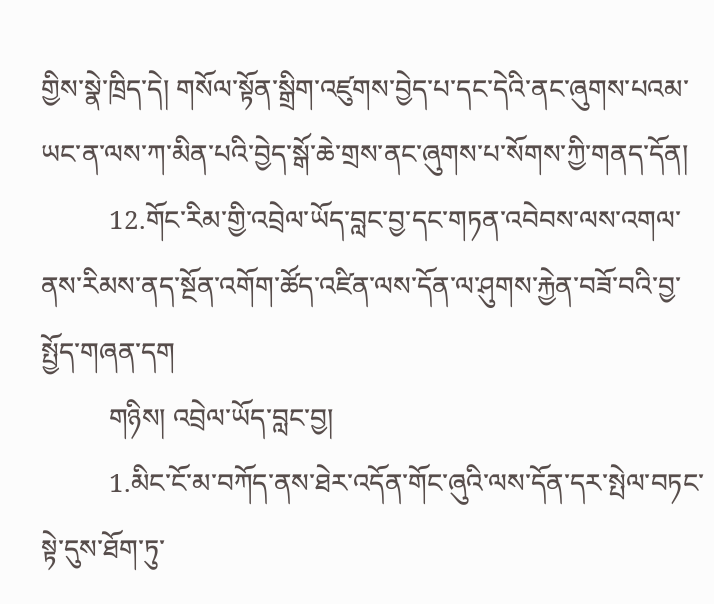གྱིས་སྣེ་ཁྲིད་དེ། གསོལ་སྟོན་སྒྲིག་འཛུགས་བྱེད་པ་དང་དེའི་ནང་ཞུགས་པའམ་ཡང་ན་ལས་ཀ་མིན་པའི་བྱེད་སྒོ་ཆེ་གྲས་ནང་ཞུགས་པ་སོགས་ཀྱི་གནད་དོན།
          12.གོང་རིམ་གྱི་འབྲེལ་ཡོད་བླང་བྱ་དང་གཏན་འབེབས་ལས་འགལ་ནས་རིམས་ནད་སྔོན་འགོག་ཚོད་འཛིན་ལས་དོན་ལ་ཤུགས་རྐྱེན་བཟོ་བའི་བྱ་སྤྱོད་གཞན་དག
          གཉིས། འབྲེལ་ཡོད་བླང་བྱ།
          1.མིང་ངོ་མ་བཀོད་ནས་ཐེར་འདོན་གོང་ཞུའི་ལས་དོན་དར་སྤེལ་བཏང་སྟེ་དུས་ཐོག་ཏུ་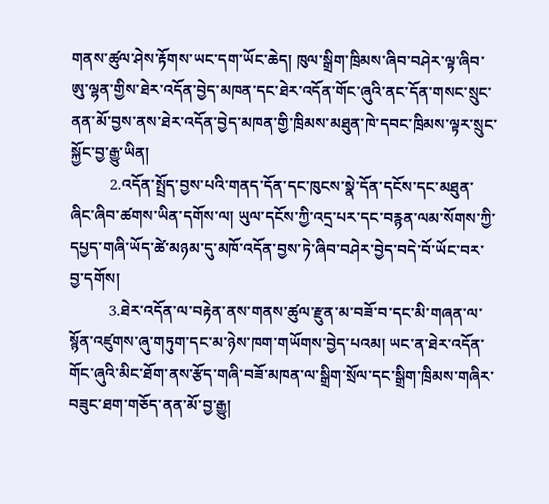གནས་ཚུལ་ཤེས་རྟོགས་ཡང་དག་ཡོང་ཆེད། ཁུལ་སྒྲིག་ཁྲིམས་ཞིབ་བཤེར་ལྟ་ཞིབ་ཨུ་ལྷན་གྱིས་ཐེར་འདོན་བྱེད་མཁན་དང་ཐེར་འདོན་གོང་ཞུའི་ནང་དོན་གསང་སྲུང་ནན་མོ་བྱས་ནས་ཐེར་འདོན་བྱེད་མཁན་གྱི་ཁྲིམས་མཐུན་ཁེ་དབང་ཁྲིམས་ལྟར་སྲུང་སྐྱོང་བྱ་རྒྱུ་ཡིན།
          2.འདོན་སྤྲོད་བྱས་པའི་གནད་དོན་དང་ཁུངས་སྣེ་དོན་དངོས་དང་མཐུན་ཞིང་ཞིབ་ཚགས་ཡིན་དགོས་ལ། ཡུལ་དངོས་ཀྱི་འདྲ་པར་དང་བརྙན་ལམ་སོགས་ཀྱི་དཔྱད་གཞི་ཡོད་ཚེ་མཉམ་དུ་མཁོ་འདོན་བྱས་ཏེ་ཞིབ་བཤེར་བྱེད་བདེ་བོ་ཡོང་བར་བྱ་དགོས།
          3.ཐེར་འདོན་ལ་བརྟེན་ནས་གནས་ཚུལ་རྫུན་མ་བཟོ་བ་དང་མི་གཞན་ལ་སྙོན་འཛུགས་ཞུ་གཏུག་དང་མ་ཉེས་ཁག་གཡོགས་བྱེད་པའམ། ཡང་ན་ཐེར་འདོན་གོང་ཞུའི་མིང་ཐོག་ནས་རྩོད་གཞི་བཟོ་མཁན་ལ་སྒྲིག་སྲོལ་དང་སྒྲིག་ཁྲིམས་གཞིར་བཟུང་ཐག་གཅོད་ནན་མོ་བྱ་རྒྱུ།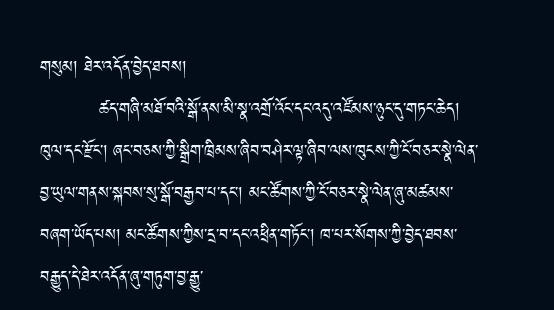གསུམ། ཐེར་འདོན་བྱེད་ཐབས།
          ཚད་གཞི་མཐོ་བའི་སྒོ་ནས་མི་སྣ་འགྲོ་འོང་དང་འདུ་འཛོམས་ཉུང་དུ་གཏང་ཆེད། ཁུལ་དང་རྫོང་། ཞང་བཅས་ཀྱི་སྒྲིག་ཁྲིམས་ཞིབ་བཤེར་ལྟ་ཞིབ་ལས་ཁུངས་ཀྱི་ངོ་བཅར་སྣེ་ལེན་བྱ་ཡུལ་གནས་སྐབས་སུ་སྒོ་བརྒྱབ་པ་དང་། མང་ཚོགས་ཀྱི་ངོ་བཅར་སྣེ་ལེན་ཞུ་མཚམས་བཞག་ཡོད་པས། མང་ཚོགས་ཀྱིས་དྲ་བ་དང་འཕྲིན་གཏོང་། ཁ་པར་སོགས་ཀྱི་བྱེད་ཐབས་བརྒྱུད་དེ་ཐེར་འདོན་ཞུ་གཏུག་བྱ་རྒྱུ་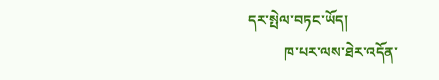དར་སྤེལ་བཏང་ཡོད།
          ཁ་པར་ལས་ཐེར་འདོན་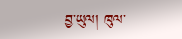བྱ་ཡུལ། ཁུལ་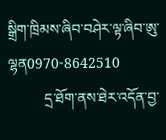སྒྲིག་ཁྲིམས་ཞིབ་བཤེར་ལྟ་ཞིབ་ཨུ་ལྷན0970-8642510
          དྲ་ཐོག་ནས་ཐེར་འདོན་བྱ་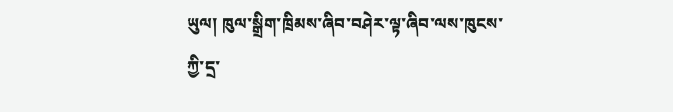ཡུལ། ཁུལ་སྒྲིག་ཁྲིམས་ཞིབ་བཤེར་ལྟ་ཞིབ་ལས་ཁུངས་ཀྱི་དྲ་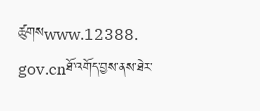ཚུགསwww.12388. gov.cnཐོ་འགོད་བྱས་ནས་ཐེར་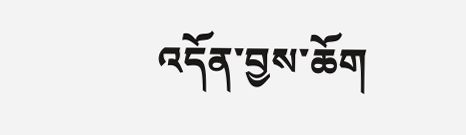འདོན་བྱས་ཆོག